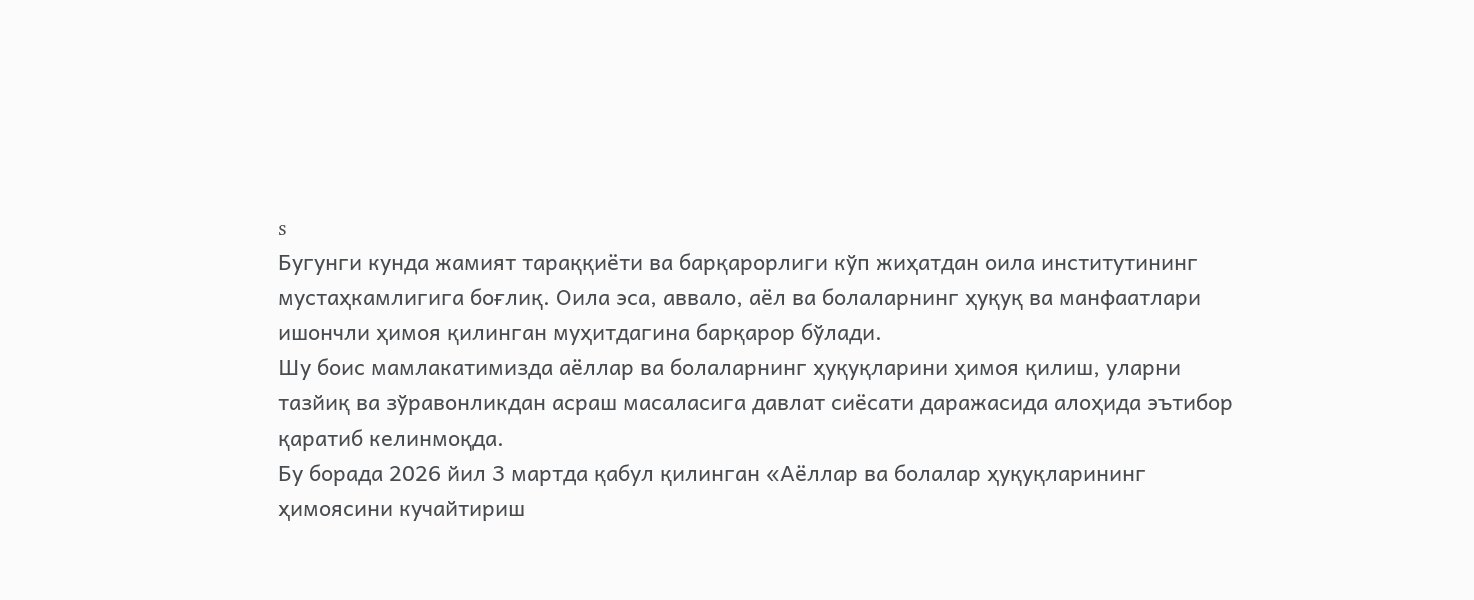s
Бугунги кунда жамият тараққиёти ва барқарорлиги кўп жиҳатдан оила институтининг мустаҳкамлигига боғлиқ. Оила эса, аввало, аёл ва болаларнинг ҳуқуқ ва манфаатлари ишончли ҳимоя қилинган муҳитдагина барқарор бўлади.
Шу боис мамлакатимизда аёллар ва болаларнинг ҳуқуқларини ҳимоя қилиш, уларни тазйиқ ва зўравонликдан асраш масаласига давлат сиёсати даражасида алоҳида эътибор қаратиб келинмоқда.
Бу борада 2026 йил 3 мартда қабул қилинган «Аёллар ва болалар ҳуқуқларининг ҳимоясини кучайтириш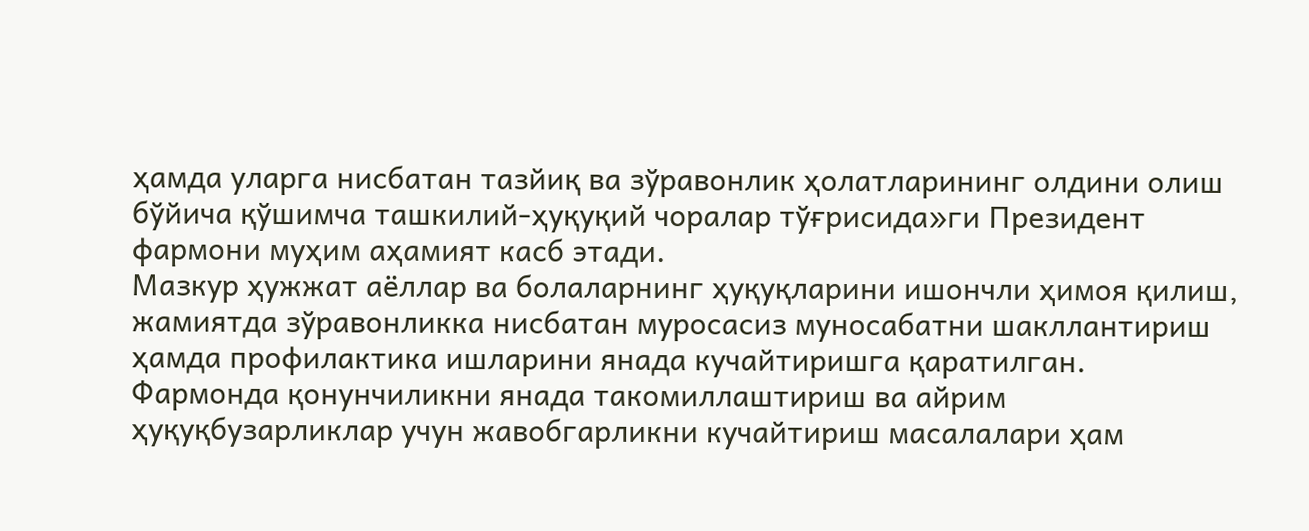ҳамда уларга нисбатан тазйиқ ва зўравонлик ҳолатларининг олдини олиш бўйича қўшимча ташкилий-ҳуқуқий чоралар тўғрисида»ги Президент фармони муҳим аҳамият касб этади.
Мазкур ҳужжат аёллар ва болаларнинг ҳуқуқларини ишончли ҳимоя қилиш, жамиятда зўравонликка нисбатан муросасиз муносабатни шакллантириш ҳамда профилактика ишларини янада кучайтиришга қаратилган.
Фармонда қонунчиликни янада такомиллаштириш ва айрим ҳуқуқбузарликлар учун жавобгарликни кучайтириш масалалари ҳам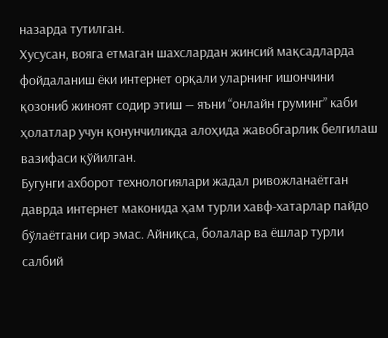назарда тутилган.
Хусусан, вояга етмаган шахслардан жинсий мақсадларда фойдаланиш ёки интернет орқали уларнинг ишончини қозониб жиноят содир этиш — яъни “онлайн груминг” каби ҳолатлар учун қонунчиликда алоҳида жавобгарлик белгилаш вазифаси қўйилган.
Бугунги ахборот технологиялари жадал ривожланаётган даврда интернет маконида ҳам турли хавф-хатарлар пайдо бўлаётгани сир эмас. Айниқса, болалар ва ёшлар турли салбий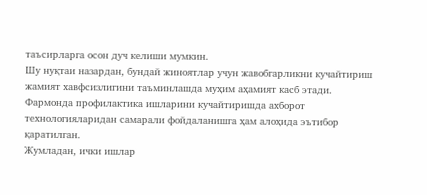таъсирларга осон дуч келиши мумкин.
Шу нуқтаи назардан, бундай жиноятлар учун жавобгарликни кучайтириш жамият хавфсизлигини таъминлашда муҳим аҳамият касб этади.
Фармонда профилактика ишларини кучайтиришда ахборот технологияларидан самарали фойдаланишга ҳам алоҳида эътибор қаратилган.
Жумладан, ички ишлар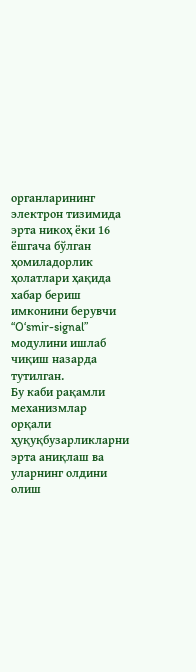органларининг электрон тизимида эрта никоҳ ёки 16 ёшгача бўлган ҳомиладорлик ҳолатлари ҳақида хабар бериш имконини берувчи “O‘smir-signal” модулини ишлаб чиқиш назарда тутилган.
Бу каби рақамли механизмлар орқали ҳуқуқбузарликларни эрта аниқлаш ва уларнинг олдини олиш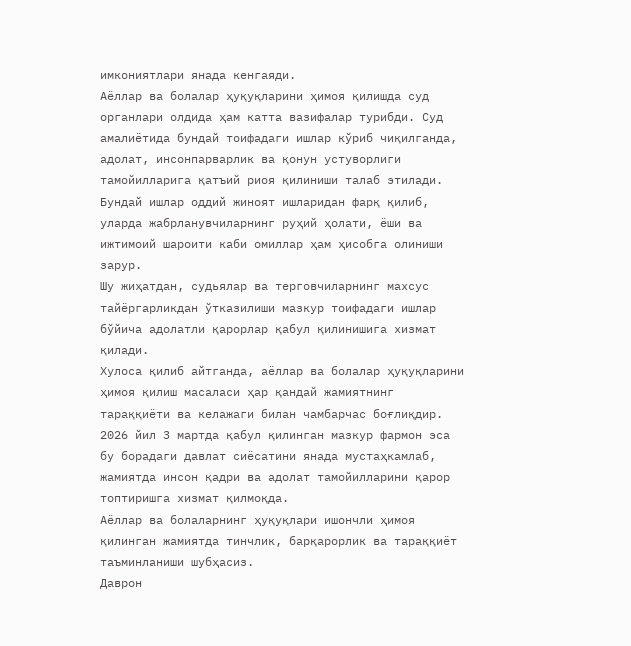имкониятлари янада кенгаяди.
Аёллар ва болалар ҳуқуқларини ҳимоя қилишда суд органлари олдида ҳам катта вазифалар турибди. Суд амалиётида бундай тоифадаги ишлар кўриб чиқилганда, адолат, инсонпарварлик ва қонун устуворлиги тамойилларига қатъий риоя қилиниши талаб этилади.
Бундай ишлар оддий жиноят ишларидан фарқ қилиб, уларда жабрланувчиларнинг руҳий ҳолати, ёши ва ижтимоий шароити каби омиллар ҳам ҳисобга олиниши зарур.
Шу жиҳатдан, судьялар ва терговчиларнинг махсус тайёргарликдан ўтказилиши мазкур тоифадаги ишлар бўйича адолатли қарорлар қабул қилинишига хизмат қилади.
Хулоса қилиб айтганда, аёллар ва болалар ҳуқуқларини ҳимоя қилиш масаласи ҳар қандай жамиятнинг тараққиёти ва келажаги билан чамбарчас боғлиқдир.
2026 йил 3 мартда қабул қилинган мазкур фармон эса бу борадаги давлат сиёсатини янада мустаҳкамлаб, жамиятда инсон қадри ва адолат тамойилларини қарор топтиришга хизмат қилмоқда.
Аёллар ва болаларнинг ҳуқуқлари ишончли ҳимоя қилинган жамиятда тинчлик, барқарорлик ва тараққиёт таъминланиши шубҳасиз.
Даврон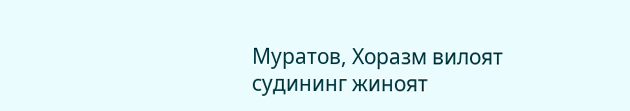Муратов, Хоразм вилоят судининг жиноят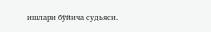ишлари бўйича судьяси.